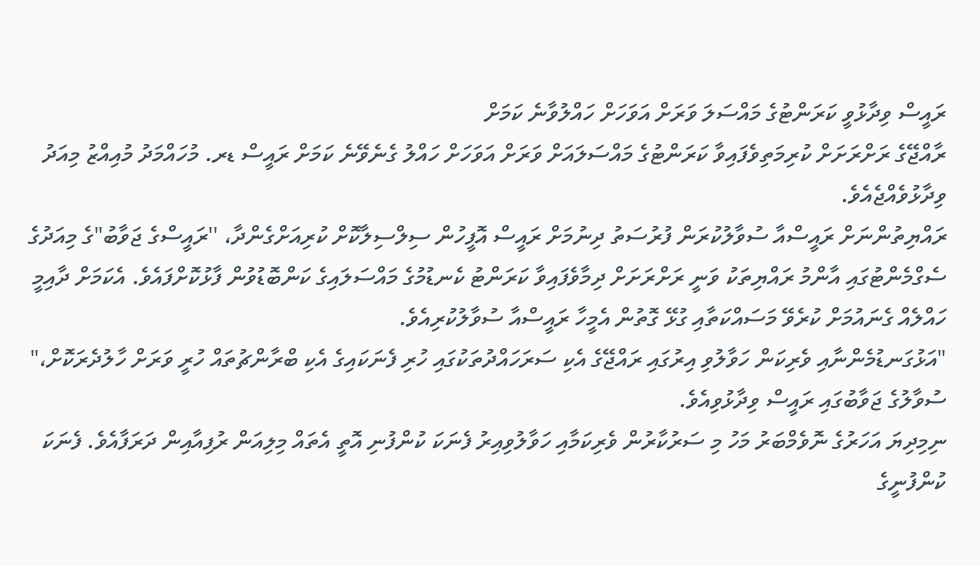ރައީސް ވިދާޅުވީ ކަރަންޓުގެ މައްސަލަ ވަރަށް އަވަހަށް ހައްލުވާނެ ކަމަށް
ރާއްޖޭގެ ރަށްރަށަށް ކުރިމަތިވެފައިވާ ކަރަންޓުގެ މައްސަލައަށް ވަރަށް އަވަހަށް ހައްލު ގެނެވޭނެ ކަމަށް ރައީސް ޑރ. މުހައްމަދު މުއިއްޒު މިއަދު ވިދާޅުވެއްޖެއެވެ.
ރައްޔިތުންނަށް ރައީސްއާ ސުވާލުކުރަން ފުރުސަތު ދިނުމަށް ރައީސް އޮފީހުން ސިލްސިލާކޮށް ކުރިއަށްގެންދާ، ''ރައީސްގެ ޖަވާބު"ގެ މިއަދުގެ ސެގްމެންޓުގައި އާންމު ރައްޔިތަކު ވަނީ ރަށްރަށަށް ދިމާވެފައިވާ ކަރަންޓު ކެނޑުމުގެ މައްސަލައިގެ ކަންބޮޑުވުން ފާޅުކޮށްފައެވެ. އެކަމަށް ދާއިމީ ހައްލެއް ގެނައުމަށް ކުރެވޭ މަސައްކަތާއި ގުޅޭ ގޮތުން އެމީހާ ރައީސްއާ ސުވާލުކުރިއެވެ.
"އަޅުގަނޑުމެންނާއި ވެރިކަން ހަވާލުވި އިރުގައި ރައްޖޭގެ އެކި ސަރަހައްދުތަކުގައި ހުރި ފެނަކައިގެ އެކި ބްރާންޗުތައް ހުރީ ވަރަށް ހާލުދެރަކޮށް،" ސުވާލުގެ ޖަވާބުގައި ރައީސް ވިދާޅުވިއެވެ.
ނިމިދިޔަ އަހަރުގެ ނޮވެމްބަރު މަހު މި ސަރުކާރުން ވެރިކަމާއި ހަވާލުވިއިރު ފެނަކަ ކުންފުނި އޮތީ އެތައް މިލިއަން ރުފިއާއިން ދަރަފާއެވެ. ފެނަކަ ކުންފުނީގެ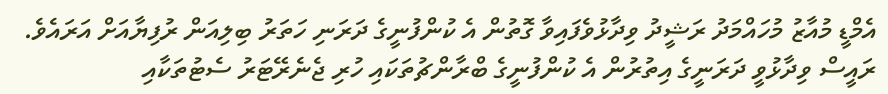އެމްޑީ މުއާޒު މުހައްމަދު ރަޝީދު ވިދާޅުވެފައިވާ ގޮތުން އެ ކުންފުނީގެ ދަރަނި ހަތަރު ބިލިއަން ރުފިޔާއަށް އަރައެވެ. ރައީސް ވިދާޅުވީ ދަރަނީގެ އިތުރުން އެ ކުންފުނީގެ ބްރާންޗުތަކައި ހުރި ޖެނެރޭޓަރު ސެޓުތަކާއި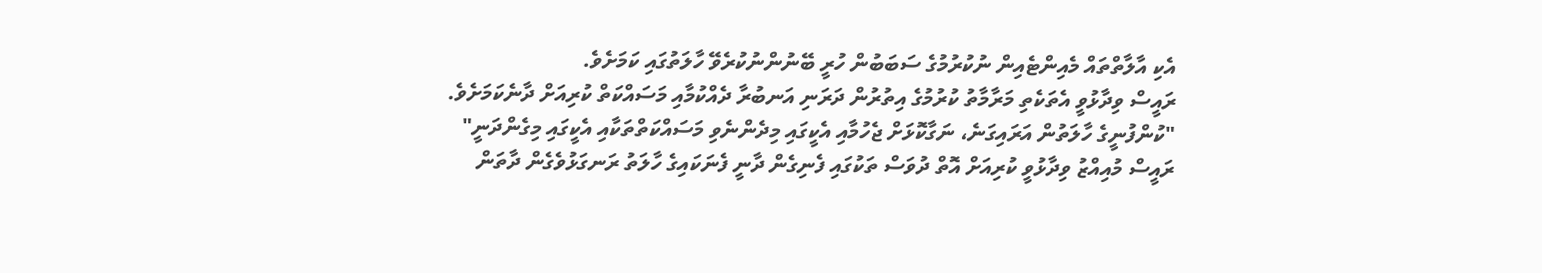އެކި އާލާތްތައް މެއިންޓެއިން ނުކުރުމުގެ ސަބަބުން ހުރީ ބޭނުންނުކުރެވޭ ހާލަތުގައި ކަމަށެވެ.
ރައީސް ވިދާޅުވީ އެތަކެތި މަރާމާތު ކުރުމުގެ އިތުރުން ދަރަނި އަނބުރާ ދެއްކުމާއި މަސައްކަތް ކުރިއަށް ދާނެކަމަށެވެ.
"ކުންފުނީގެ ހާލަތުން އަރައިގަނެ، ނަގާކޮޅަށް ޖެހުމާއި އެކީގައި މިދެންނެވި މަސައްކަތްތަކާއި އެކީގައި މިގެންދަނީ"
ރައީސް މުއިއްޒު ވިދާޅުވީ ކުރިއަށް އޮތް ދުވަސް ތަކުގައި ފެނިގެން ދާނީ ފެނަކައިގެ ހާލަތު ރަނގަޅުވެގެން ދާތަން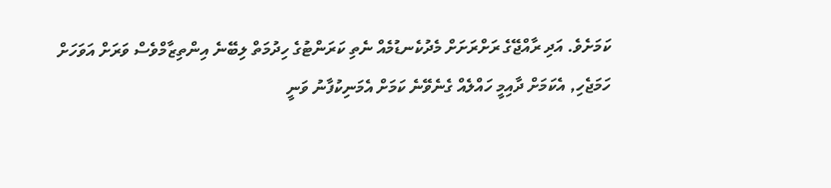ކަމަށެވެ. އަދި ރާއްޖޭގެ ރަށްރަށަށް މެދުކެނޑުމެއް ނެތި ކަރަންޓުގެ ހިދުމަތް ލިބޭނެ އިންތިޒާމްވެސް ވަރަށް އަވަހަށް ހަމަޖެހި, އެކަމަށް ދާއިމީ ހައްލެއް ގެނެވޭނެ ކަމަށް އެމަނިކުފާނު ވަނީ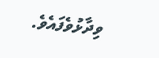ވިދާޅުވެފައެވެ.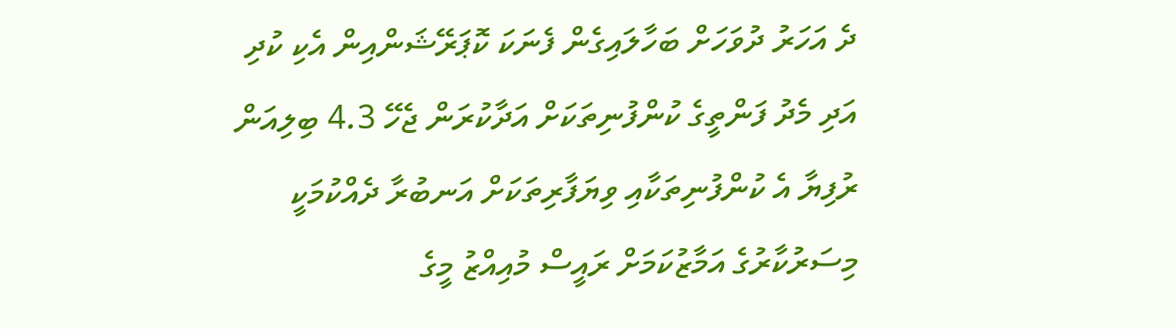ދެ އަހަރު ދުވަހަށް ބަހާލައިގެން ފެނަކަ ކޮޕަރޭޝަންއިން އެކި ކުދި އަދި މެދު ފަންތީގެ ކުންފުނިތަކަށް އަދާކުރަން ޖެހޭ 4.3 ބިލިއަން ރުފިޔާ އެ ކުންފުނިތަކާއި ވިޔަފާރިތަކަށް އަނބުރާ ދެއްކުމަކީ މިސަރުކާރުގެ އަމާޒުކަމަށް ރައީސް މުއިއްޒު މީގެ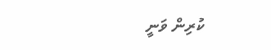ކުރިން ވަނީ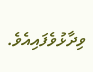ވިދާޅުވެފައިއެވެ.